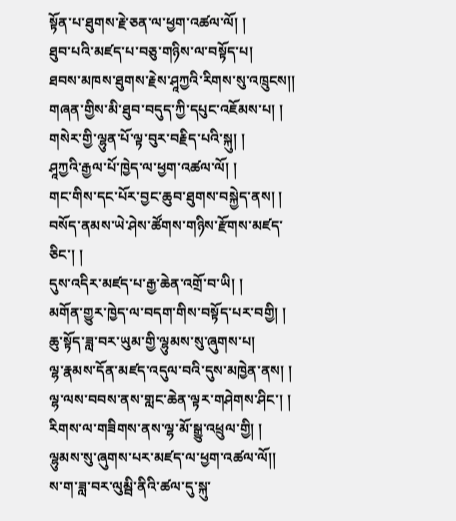སྟོན་པ་ཐུགས་རྗེ་ཅན་ལ་ཕྱག་འཚལ་ལོ། །
ཐུབ་པའི་མཛད་པ་བཅུ་གཉིས་ལ་བསྟོད་པ།
ཐབས་མཁས་ཐུགས་རྗེས་ཤཱཀྱའི་རིགས་སུ་འཁྲུངས།།
གཞན་གྱིས་མི་ཐུབ་བདུད་ཀྱི་དཔུང་འཇོམས་པ། །
གསེར་གྱི་ལྷུན་པོ་ལྟ་བུར་བརྗིད་པའི་སྐུ། །
ཤཱཀྱའི་རྒྱལ་པོ་ཁྱེད་ལ་ཕྱག་འཚལ་ལོ། །
གང་གིས་དང་པོར་བྱང་ཆུབ་ཐུགས་བསྐྱེད་ནས། །
བསོད་ནམས་ཡེ་ཤེས་ཚོགས་གཉིས་རྫོགས་མཛད་ཅིང་། །
དུས་འདིར་མཛད་པ་རྒྱ་ཆེན་འགྲོ་བ་ཡི། །
མགོན་གྱུར་ཁྱེད་ལ་བདག་གིས་བསྟོད་པར་བགྱི། །
ཆུ་སྟོད་ཟླ་བར་ཡུམ་གྱི་ལྷུམས་སུ་ཞུགས་པ།
ལྷ་རྣམས་དོན་མཛད་འདུལ་བའི་དུས་མཁྱེན་ནས། །
ལྷ་ལས་བབས་ནས་གླང་ཆེན་ལྟར་གཤེགས་ཤིང་། །
རིགས་ལ་གཟིགས་ནས་ལྷ་མོ་སྒྱུ་འཕྲུལ་གྱི། །
ལྷུམས་སུ་ཞུགས་པར་མཛད་ལ་ཕྱག་འཚལ་ལོ།།
ས་ག་ཟླ་བར་ལུམྦི་ནིའི་ཚལ་དུ་སྐུ་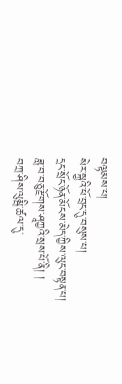བལྟམས་པ།
སེར་སྐྱའི་ཕོ་བྲང་དུ་བསུས་པ།
དྲང་སྲོང་ཉོན་མོངས་མེད་ཀྱིས་ལུང་བསྟན་པ།
ཟླ་བ་བཅུ་རྫོགས་ཤཱཀྱའི་སྲས་པོ་ནི། །
བཀྲ་ཤིས་ལུམྦི་ཚལ་དུ་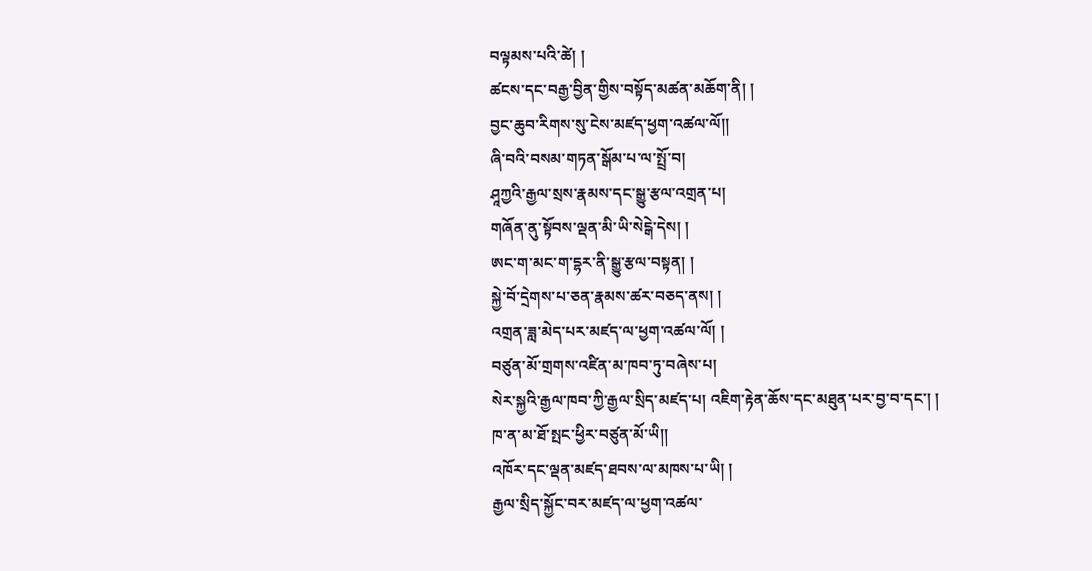བལྟམས་པའི་ཚེ། །
ཚངས་དང་བརྒྱ་བྱིན་གྱིས་བསྟོད་མཚན་མཆོག་ནི། །
བྱང་ཆུབ་རིགས་སུ་ངེས་མཛད་ཕྱག་འཚལ་ལོ།།
ཞི་བའི་བསམ་གཏན་སྒོམ་པ་ལ་སྤྲོ་བ།
ཤཱཀྱའི་རྒྱལ་སྲས་རྣམས་དང་སྒྱུ་རྩལ་འགྲན་པ།
གཞོན་ནུ་སྟོབས་ལྡན་མི་ཡི་སེངྒེ་དེས། །
ཨང་ག་མང་ག་དྷར་ནི་སྒྱུ་རྩལ་བསྟན། །
སྐྱེ་བོ་དྲེགས་པ་ཅན་རྣམས་ཚར་བཅད་ནས། །
འགྲན་ཟླ་མེད་པར་མཛད་ལ་ཕྱག་འཚལ་ལོ། །
བཙུན་མོ་གྲགས་འཛིན་མ་ཁབ་ཏུ་བཞེས་པ།
སེར་སྐྱའི་རྒྱལ་ཁབ་ཀྱི་རྒྱལ་སྲིད་མཛད་པ། འཇིག་རྟེན་ཆོས་དང་མཐུན་པར་བྱ་བ་དང་། །
ཁ་ན་མ་ཐོ་སྤང་ཕྱིར་བཙུན་མོ་ཡི།།
འཁོར་དང་ལྡན་མཛད་ཐབས་ལ་མཁས་པ་ཡི། །
རྒྱལ་སྲིད་སྐྱོང་བར་མཛད་ལ་ཕྱག་འཚལ་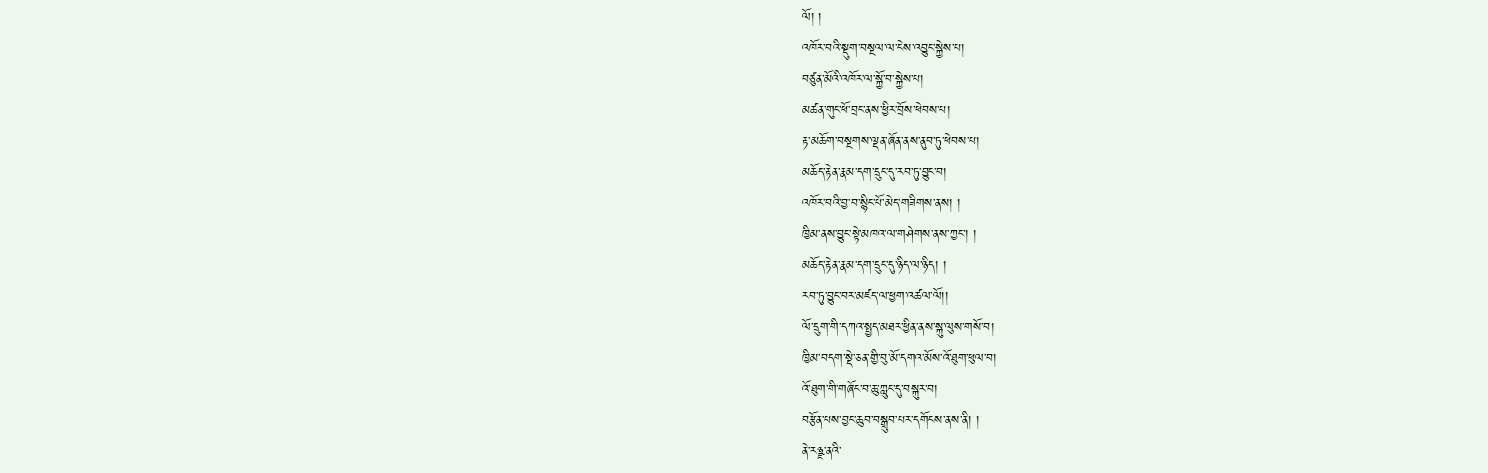ལོ། །
འཁོར་བའི་སྡུག་བསྔལ་ལ་ངེས་འབྱུང་སྐྱེས་པ།
བཙུན་མོའི་འཁོར་ལ་སྐྱོ་བ་སྐྱེས་པ།
མཚན་གུང་ཕོ་བྲང་ནས་ཕྱིར་བྲོས་ཕེབས་པ།
རྟ་མཆོག་བསྔགས་ལྡན་ཞོན་ནས་ནུབ་ཏུ་ཕེབས་པ།
མཆོད་རྟེན་རྣམ་དག་དྲུང་དུ་རབ་ཏུ་བྱུང་བ།
འཁོར་བའི་བྱ་བ་སྙིང་པོ་མེད་གཟིགས་ནས། །
ཁྱིམ་ནས་བྱུང་སྟེ་མཁའ་ལ་གཤེགས་ནས་ཀྱང་། །
མཆོད་རྟེན་རྣམ་དག་དྲུང་དུ་ཉིད་ལ་ཉིད། །
རབ་ཏུ་བྱུང་བར་མཛད་ལ་ཕྱག་འཚལ་ལོ།།
ལོ་དྲུག་གི་དཀའ་སྤྱད་མཐར་ཕྱིན་ནས་སྐུ་ལུས་གསོ་བ།
ཁྱིམ་བདག་སྡེ་ཅན་གྱི་བུ་མོ་དགའ་མོས་འོ་ཐུག་ཕུལ་བ།
འོ་ཐུག་གི་གཞོང་བ་ཆུ་ཀླུང་དུ་བསྐུར་བ།
བརྩོན་པས་བྱང་ཆུབ་བསྒྲུབ་པར་དགོངས་ནས་ནི། །
ནེ་རཉྫ་ནའི་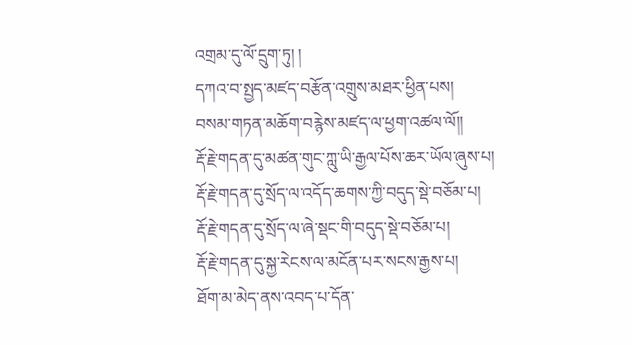འགྲམ་དུ་ལོ་དྲུག་ཏུ། །
དཀའ་བ་སྤྱད་མཛད་བརྩོན་འགྲུས་མཐར་ཕྱིན་པས།
བསམ་གཏན་མཆོག་བརྙེས་མཛད་ལ་ཕྱག་འཚལ་ལོ།།
རྡོ་རྗེ་གདན་དུ་མཚན་གུང་ཀླུ་ཡི་རྒྱལ་པོས་ཆར་ཡོལ་ཞུས་པ།
རྡོ་རྗེ་གདན་དུ་སྲོད་ལ་འདོད་ཆགས་ཀྱི་བདུད་སྡེ་བཅོམ་པ།
རྡོ་རྗེ་གདན་དུ་སྲོད་ལ་ཞེ་སྡང་གི་བདུད་སྡེ་བཅོམ་པ།
རྡོ་རྗེ་གདན་དུ་སྐྱ་རེངས་ལ་མངོན་པར་སངས་རྒྱས་པ།
ཐོག་མ་མེད་ནས་འབད་པ་དོན་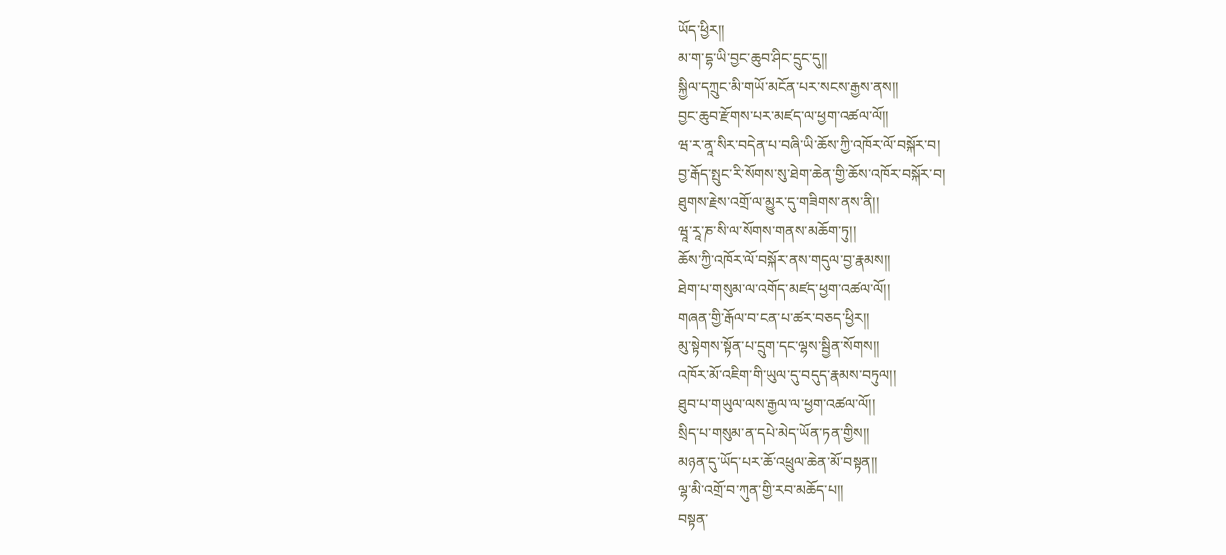ཡོད་ཕྱིར།།
མ་ག་དྷ་ཡི་བྱང་ཆུབ་ཤིང་དྲུང་དུ།།
སྐྱིལ་དཀྲུང་མི་གཡོ་མངོན་པར་སངས་རྒྱས་ནས།།
བྱང་ཆུབ་རྫོགས་པར་མཛད་ལ་ཕྱག་འཚལ་ལོ།།
ཝ་ར་ནཱ་སིར་བདེན་པ་བཞི་ཡི་ཆོས་ཀྱི་འཁོར་ལོ་བསྐོར་བ།
བྱ་རྒོད་སྤུང་རི་སོགས་སུ་ཐེག་ཆེན་གྱི་ཆོས་འཁོར་བསྐོར་བ།
ཐུགས་རྗེས་འགྲོ་ལ་མྱུར་དུ་གཟིགས་ནས་ནི།།
ཝཱ་རཱ་ཎ་སི་ལ་སོགས་གནས་མཆོག་ཏུ།།
ཆོས་ཀྱི་འཁོར་ལོ་བསྐོར་ནས་གདུལ་བྱ་རྣམས།།
ཐེག་པ་གསུམ་ལ་འགོད་མཛད་ཕྱག་འཚལ་ལོ།།
གཞན་གྱི་རྒོལ་བ་ངན་པ་ཚར་བཅད་ཕྱིར།།
མུ་སྟེགས་སྟོན་པ་དྲུག་དང་ལྷས་སྦྱིན་སོགས།།
འཁོར་མོ་འཇིག་གི་ཡུལ་དུ་བདུད་རྣམས་བཏུལ།།
ཐུབ་པ་གཡུལ་ལས་རྒྱལ་ལ་ཕྱག་འཚལ་ལོ།།
སྲིད་པ་གསུམ་ན་དཔེ་མེད་ཡོན་ཏན་གྱིས།།
མཉན་དུ་ཡོད་པར་ཆོ་འཕྲུལ་ཆེན་མོ་བསྟན།།
ལྷ་མི་འགྲོ་བ་ཀུན་གྱི་རབ་མཆོད་པ།།
བསྟན་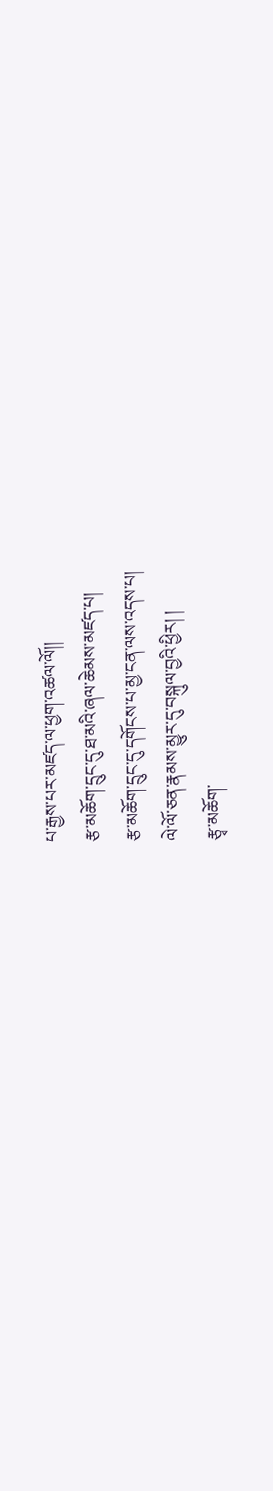པ་རྒྱས་པར་མཛད་ལ་ཕྱག་འཚལ་ལོ།།
རྩ་མཆོག་དྲུང་དུ་ཐ་མའི་ཞལ་ཆེམས་མཛད་པ།
རྩ་མཆོག་དྲུང་དུ་དགོངས་པ་མྱ་ངན་ལས་འདས་པ།
ལེ་ལོ་ཅན་རྣམས་མྱུར་དུ་བསྐུལ་བྱའི་ཕྱིར། །
རྩྭ་མཆོག་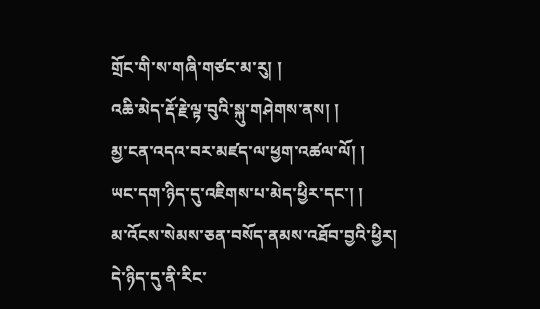གྲོང་གི་ས་གཞི་གཙང་མ་རུ། །
འཆི་མེད་རྡོ་རྗེ་ལྟ་བུའི་སྐུ་གཤེགས་ནས། །
མྱ་ངན་འདའ་བར་མཛད་ལ་ཕྱག་འཚལ་ལོ། །
ཡང་དག་ཉིད་དུ་འཇིགས་པ་མེད་ཕྱིར་དང་། །
མ་འོངས་སེམས་ཅན་བསོད་ནམས་འཐོབ་བྱའི་ཕྱིར།
དེ་ཉིད་དུ་ནི་རིང་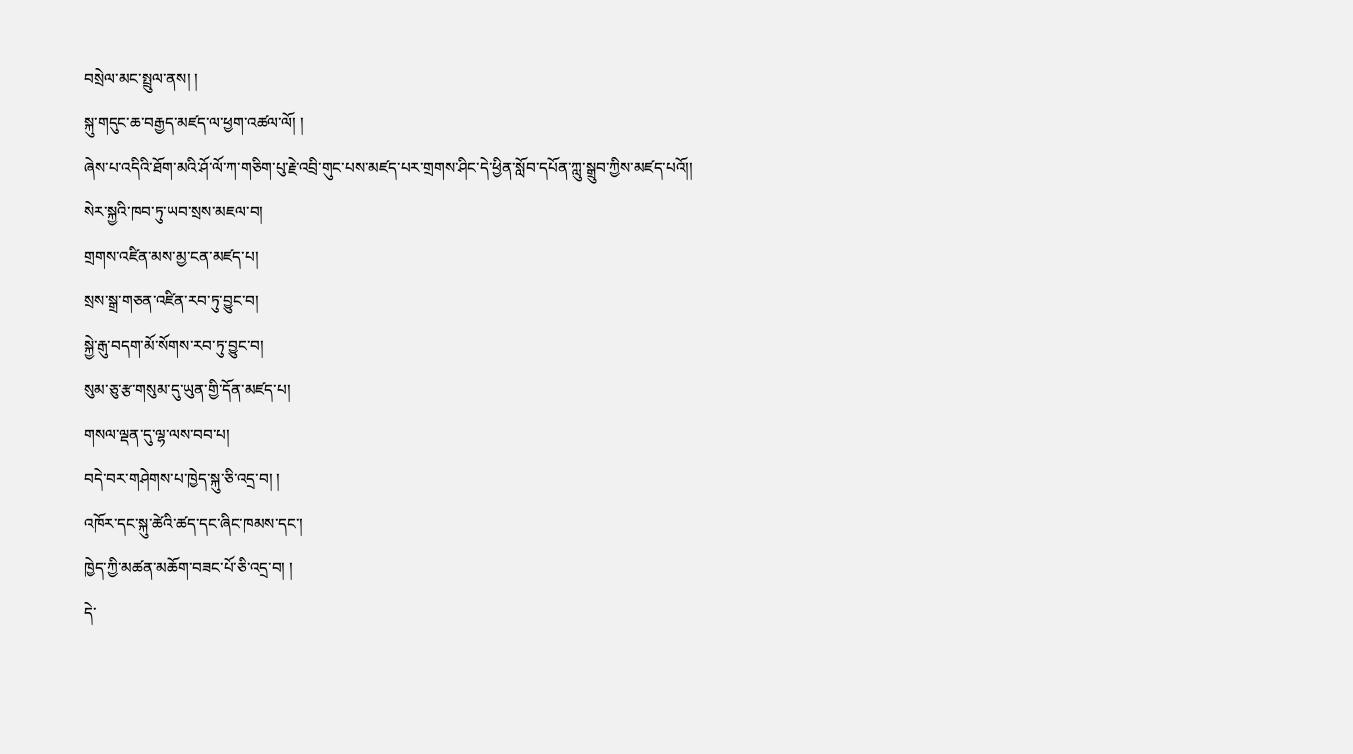བསྲེལ་མང་སྤྲུལ་ནས། །
སྐུ་གདུང་ཆ་བརྒྱད་མཛད་ལ་ཕྱག་འཚལ་ལོ། །
ཞེས་པ་འདིའི་ཐོག་མའི་ཤོ་ལོ་ཀ་གཅིག་པུ་རྗེ་འབྲི་གུང་པས་མཛད་པར་གྲགས་ཤིང་དེ་ཕྱིན་སློབ་དཔོན་ཀླུ་སྒྲུབ་ཀྱིས་མཛད་པའོ།།
སེར་སྐྱའི་ཁབ་ཏུ་ཡབ་སྲས་མཇལ་བ།
གྲགས་འཛིན་མས་མྱ་ངན་མཛད་པ།
སྲས་སྒྲ་གཅན་འཛིན་རབ་ཏུ་བྱུང་བ།
སྐྱེ་རྒུ་བདག་མོ་སོགས་རབ་ཏུ་བྱུང་བ།
སུམ་ཅུ་རྩ་གསུམ་དུ་ཡུན་གྱི་དོན་མཛད་པ།
གསལ་ལྡན་དུ་ལྷ་ལས་བབ་པ།
བདེ་བར་གཤེགས་པ་ཁྱེད་སྐུ་ཅི་འདྲ་བ། །
འཁོར་དང་སྐུ་ཚེའི་ཚད་དང་ཞིང་ཁམས་དང་།
ཁྱེད་ཀྱི་མཚན་མཆོག་བཟང་པོ་ཅི་འདྲ་བ། །
དེ་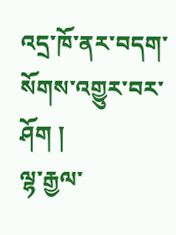འདྲ་ཁོ་ནར་བདག་སོགས་འགྱུར་བར་ཤོག །
ལྷ་རྒྱལ་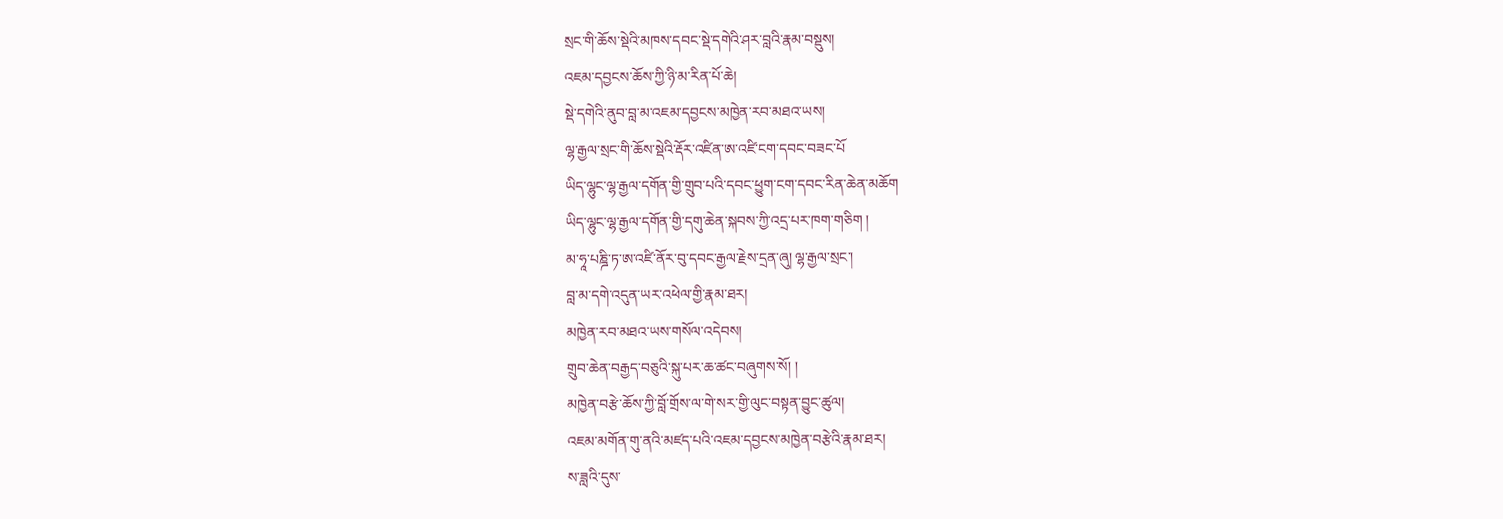སྲང་གི་ཆོས་སྡེའི་མཁས་དབང་སྡེ་དགེའི་ཤར་བླའི་རྣམ་བསྡུས།
འཇམ་དབྱངས་ཆོས་ཀྱི་ཉི་མ་རིན་པོ་ཆེ།
སྡེ་དགེའི་ནུབ་བླ་མ་འཇམ་དབྱངས་མཁྱེན་རབ་མཐའ་ཡས།
ལྷ་རྒྱལ་སྲང་གི་ཆོས་སྡེའི་རྡོར་འཛིན་ཨ་འཛི་ངག་དབང་བཟང་པོ
ཡིད་ལྷུང་ལྷ་རྒྱལ་དགོན་གྱི་གྲུབ་པའི་དབང་ཕྱུག་ངག་དབང་རིན་ཆེན་མཆོག
ཡིད་ལྷུང་ལྷ་རྒྱལ་དགོན་གྱི་དགུ་ཆེན་སྐབས་ཀྱི་འདྲ་པར་ཁག་གཅིག །
མ་ཧཱ་པཎྜི་ཏ་ཨ་འཛི་ནོར་བུ་དབང་རྒྱལ་རྗེས་དྲན་ཞུ། ལྷ་རྒྱལ་སྲང་།
བླ་མ་དགེ་འདུན་ཡར་འཕེལ་གྱི་རྣམ་ཐར།
མཁྱེན་རབ་མཐའ་ཡས་གསོལ་འདེབས།
གྲུབ་ཆེན་བརྒྱད་བཅུའི་སྐུ་པར་ཆ་ཚང་བཞུགས་སོ། །
མཁྱེན་བརྩེ་ཆོས་ཀྱི་བློ་གྲོས་ལ་གེ་སར་གྱི་ལུང་བསྟན་བྱུང་ཚུལ།
འཇམ་མགོན་གུ་ནའི་མཛད་པའི་འཇམ་དབྱངས་མཁྱེན་བརྩེའི་རྣམ་ཐར།
ས་ཟླའི་དུས་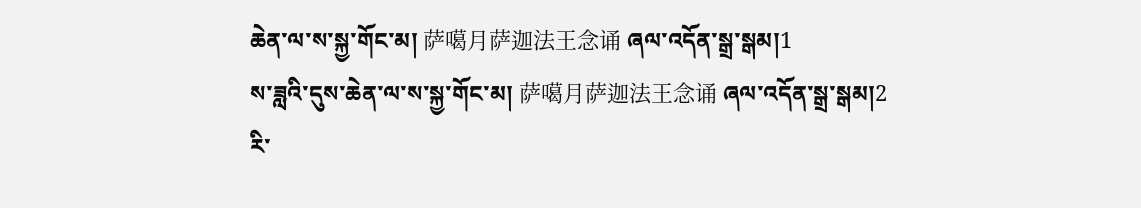ཆེན་ལ་ས་སྐྱ་གོང་མ། 萨噶月萨迦法王念诵 ཞལ་འདོན་སྒྲ་སྒམ།1
ས་ཟླའི་དུས་ཆེན་ལ་ས་སྐྱ་གོང་མ། 萨噶月萨迦法王念诵 ཞལ་འདོན་སྒྲ་སྒམ།2
རི་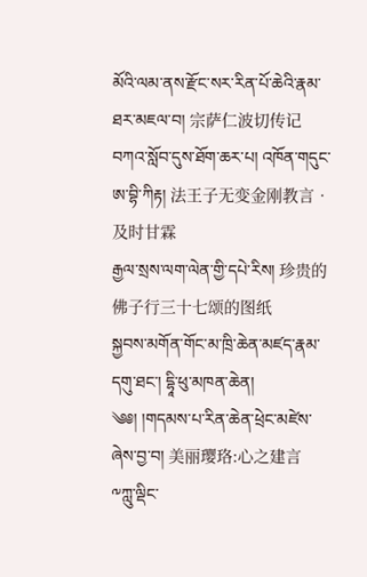མོའི་ལམ་ནས་རྫོང་སར་རིན་པོ་ཆེའི་རྣམ་ཐར་མཇལ་བ། 宗萨仁波切传记
བཀའ་སློབ་དུས་ཐོག་ཆར་པ། འཁོན་གདུང་ཨ་བྷི་ཀིརྟ། 法王子无变金刚教言•及时甘霖
རྒྱལ་སྲས་ལག་ལེན་གྱི་དཔེ་རིས། 珍贵的佛子行三十七颂的图纸
སྐྱབས་མགོན་གོང་མ་ཁྲི་ཆེན་མཛད་རྣམ་དགུ་ཐང་། དྷཱི་ཕུ་མཁན་ཆེན།
༄༅། །གདམས་པ་རིན་ཆེན་ཕྲེང་མཛེས་ཞེས་བྱ་བ། 美丽璎珞:心之建言
༸ཀླུ་ལྡིང་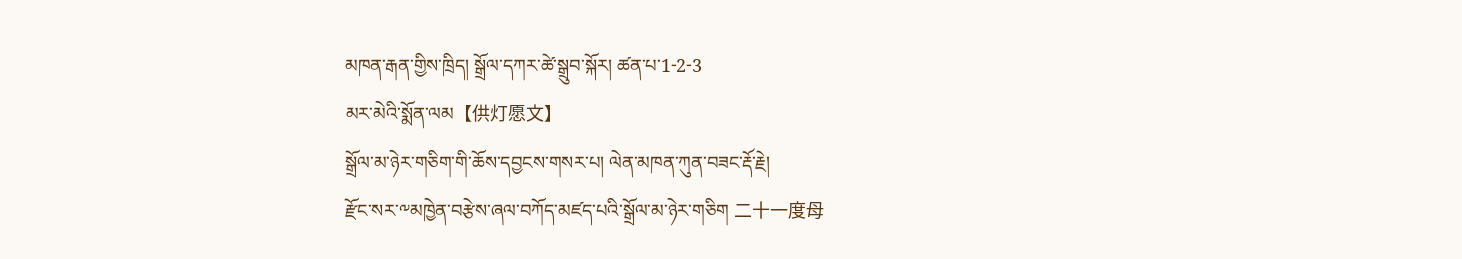མཁན་རྒན་གྱིས་ཁྲིད། སྒྲོལ་དཀར་ཚེ་སྒྲུབ་སྐོར། ཚན་པ་1-2-3
མར་མེའི་སྨོན་ལམ【供灯愿文】
སྒྲོལ་མ་ཉེར་གཅིག་གི་ཆོས་དབྱངས་གསར་པ། ལེན་མཁན་ཀུན་བཟང་རྡོ་རྗེ།
རྫོང་སར་༸མཁྱེན་བརྩེས་ཞལ་བཀོད་མཛད་པའི་སྒྲོལ་མ་ཉེར་གཅིག 二十一度母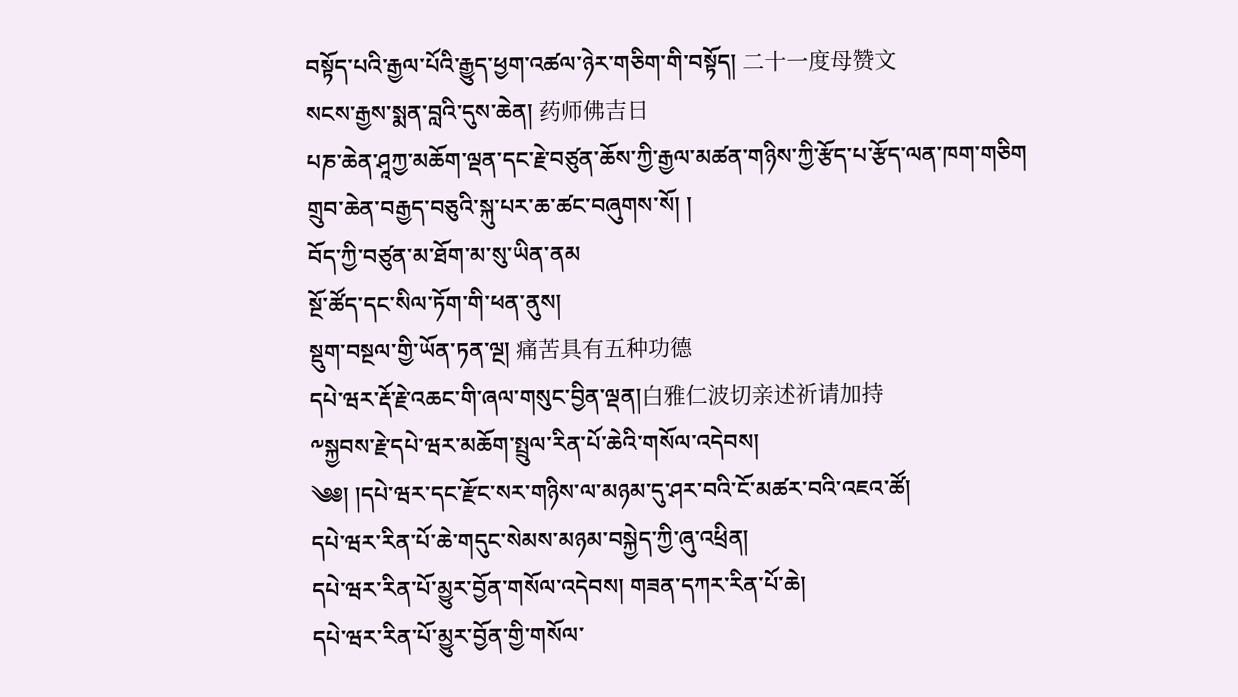བསྟོད་པའི་རྒྱལ་པོའི་རྒྱུད་ཕྱག་འཚལ་ཉེར་གཅིག་གི་བསྟོད། 二十一度母赞文
སངས་རྒྱས་སྨན་བླའི་དུས་ཆེན། 药师佛吉日
པཎ་ཆེན་ཤཱཀྱ་མཆོག་ལྡན་དང་རྗེ་བཙུན་ཆོས་ཀྱི་རྒྱལ་མཚན་གཉིས་ཀྱི་རྩོད་པ་རྩོད་ལན་ཁག་གཅིག
གྲུབ་ཆེན་བརྒྱད་བཅུའི་སྐུ་པར་ཆ་ཚང་བཞུགས་སོ། །
བོད་ཀྱི་བཙུན་མ་ཐོག་མ་སུ་ཡིན་ནམ
སྔོ་ཚོད་དང་སིལ་ཏོག་གི་ཕན་ནུས།
སྡུག་བསྔལ་གྱི་ཡོན་ཏན་ལྔ། 痛苦具有五种功德
དཔེ་ཝར་རྡོ་རྗེ་འཆང་གི་ཞལ་གསུང་བྱིན་ལྡན།白雅仁波切亲述祈请加持
༸སྐྱབས་རྗེ་དཔེ་ཝར་མཆོག་སྤྲུལ་རིན་པོ་ཆེའི་གསོལ་འདེབས།
༄༅། །དཔེ་ཝར་དང་རྫོང་སར་གཉིས་ལ་མཉམ་དུ་ཤར་བའི་ངོ་མཚར་བའི་འཇའ་ཚོ།
དཔེ་ཝར་རིན་པོ་ཆེ་གདུང་སེམས་མཉམ་བསྐྱེད་ཀྱི་ཞུ་འཕྲིན།
དཔེ་ཝར་རིན་པོ་མྱུར་བྱོན་གསོལ་འདེབས། གཟན་དཀར་རིན་པོ་ཆེ།
དཔེ་ཝར་རིན་པོ་མྱུར་བྱོན་གྱི་གསོལ་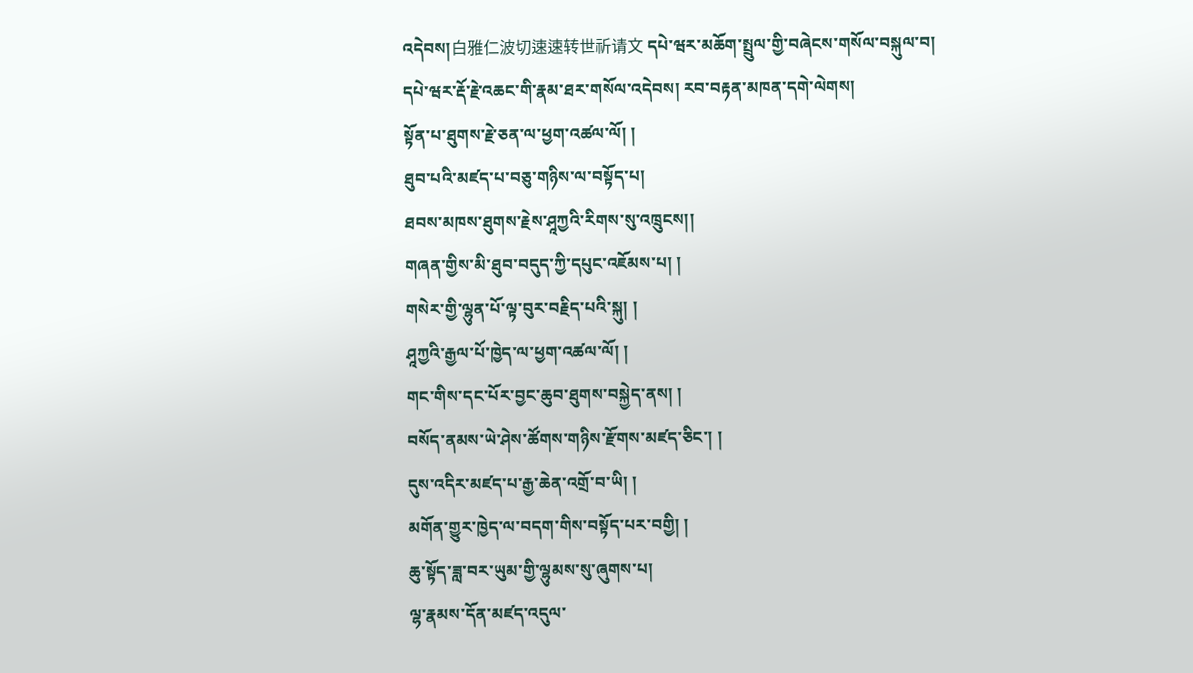འདེབས།白雅仁波切速速转世祈请文 དཔེ་ཝར་མཆོག་སྤྲུལ་གྱི་བཞེངས་གསོལ་བསྐུལ་བ།
དཔེ་ཝར་རྡོ་རྗེ་འཆང་གི་རྣམ་ཐར་གསོལ་འདེབས། རབ་བརྟན་མཁན་དགེ་ལེགས།
སྟོན་པ་ཐུགས་རྗེ་ཅན་ལ་ཕྱག་འཚལ་ལོ། །
ཐུབ་པའི་མཛད་པ་བཅུ་གཉིས་ལ་བསྟོད་པ།
ཐབས་མཁས་ཐུགས་རྗེས་ཤཱཀྱའི་རིགས་སུ་འཁྲུངས།།
གཞན་གྱིས་མི་ཐུབ་བདུད་ཀྱི་དཔུང་འཇོམས་པ། །
གསེར་གྱི་ལྷུན་པོ་ལྟ་བུར་བརྗིད་པའི་སྐུ། །
ཤཱཀྱའི་རྒྱལ་པོ་ཁྱེད་ལ་ཕྱག་འཚལ་ལོ། །
གང་གིས་དང་པོར་བྱང་ཆུབ་ཐུགས་བསྐྱེད་ནས། །
བསོད་ནམས་ཡེ་ཤེས་ཚོགས་གཉིས་རྫོགས་མཛད་ཅིང་། །
དུས་འདིར་མཛད་པ་རྒྱ་ཆེན་འགྲོ་བ་ཡི། །
མགོན་གྱུར་ཁྱེད་ལ་བདག་གིས་བསྟོད་པར་བགྱི། །
ཆུ་སྟོད་ཟླ་བར་ཡུམ་གྱི་ལྷུམས་སུ་ཞུགས་པ།
ལྷ་རྣམས་དོན་མཛད་འདུལ་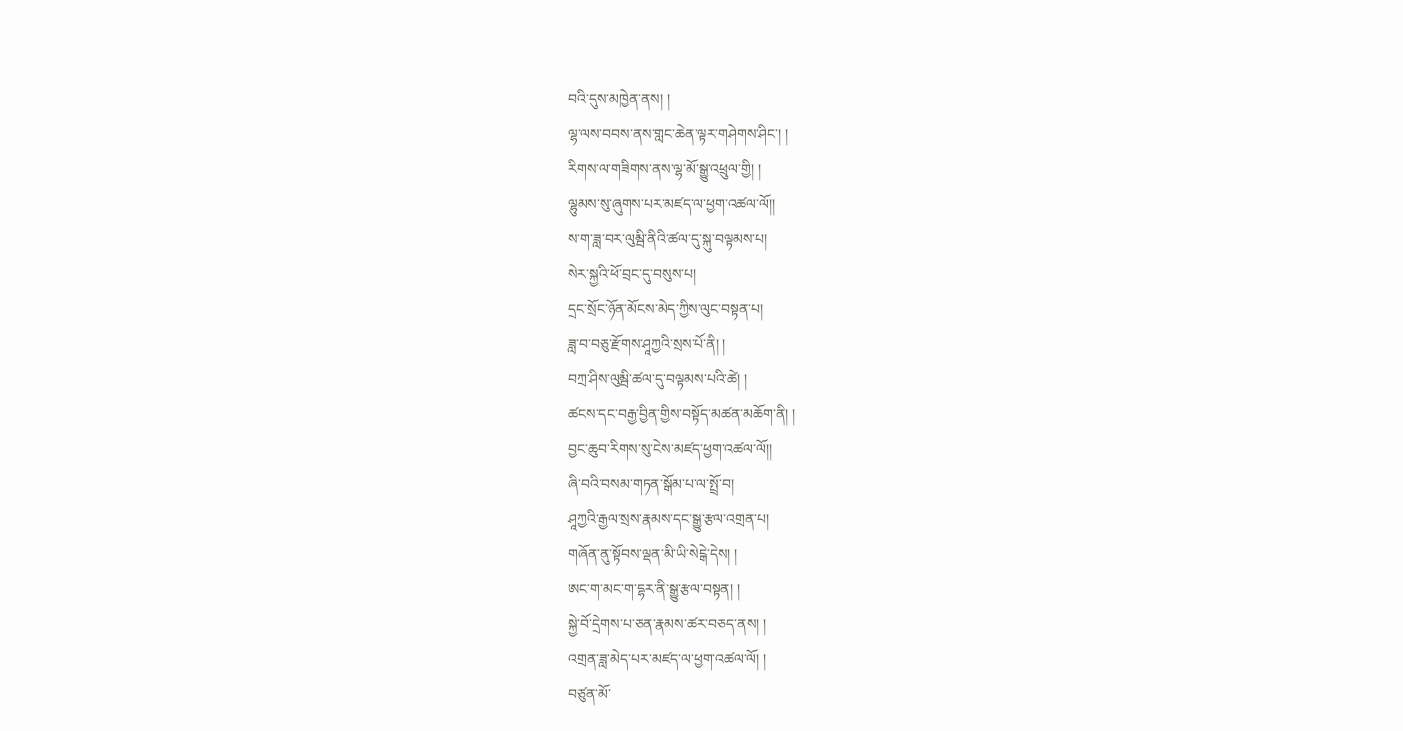བའི་དུས་མཁྱེན་ནས། །
ལྷ་ལས་བབས་ནས་གླང་ཆེན་ལྟར་གཤེགས་ཤིང་། །
རིགས་ལ་གཟིགས་ནས་ལྷ་མོ་སྒྱུ་འཕྲུལ་གྱི། །
ལྷུམས་སུ་ཞུགས་པར་མཛད་ལ་ཕྱག་འཚལ་ལོ།།
ས་ག་ཟླ་བར་ལུམྦི་ནིའི་ཚལ་དུ་སྐུ་བལྟམས་པ།
སེར་སྐྱའི་ཕོ་བྲང་དུ་བསུས་པ།
དྲང་སྲོང་ཉོན་མོངས་མེད་ཀྱིས་ལུང་བསྟན་པ།
ཟླ་བ་བཅུ་རྫོགས་ཤཱཀྱའི་སྲས་པོ་ནི། །
བཀྲ་ཤིས་ལུམྦི་ཚལ་དུ་བལྟམས་པའི་ཚེ། །
ཚངས་དང་བརྒྱ་བྱིན་གྱིས་བསྟོད་མཚན་མཆོག་ནི། །
བྱང་ཆུབ་རིགས་སུ་ངེས་མཛད་ཕྱག་འཚལ་ལོ།།
ཞི་བའི་བསམ་གཏན་སྒོམ་པ་ལ་སྤྲོ་བ།
ཤཱཀྱའི་རྒྱལ་སྲས་རྣམས་དང་སྒྱུ་རྩལ་འགྲན་པ།
གཞོན་ནུ་སྟོབས་ལྡན་མི་ཡི་སེངྒེ་དེས། །
ཨང་ག་མང་ག་དྷར་ནི་སྒྱུ་རྩལ་བསྟན། །
སྐྱེ་བོ་དྲེགས་པ་ཅན་རྣམས་ཚར་བཅད་ནས། །
འགྲན་ཟླ་མེད་པར་མཛད་ལ་ཕྱག་འཚལ་ལོ། །
བཙུན་མོ་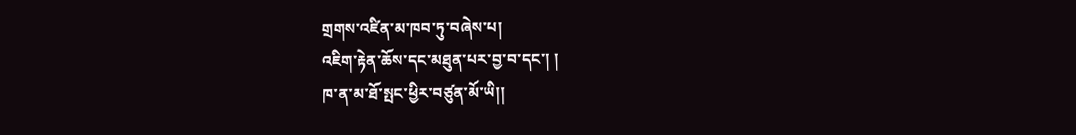གྲགས་འཛིན་མ་ཁབ་ཏུ་བཞེས་པ།
འཇིག་རྟེན་ཆོས་དང་མཐུན་པར་བྱ་བ་དང་། །
ཁ་ན་མ་ཐོ་སྤང་ཕྱིར་བཙུན་མོ་ཡི།།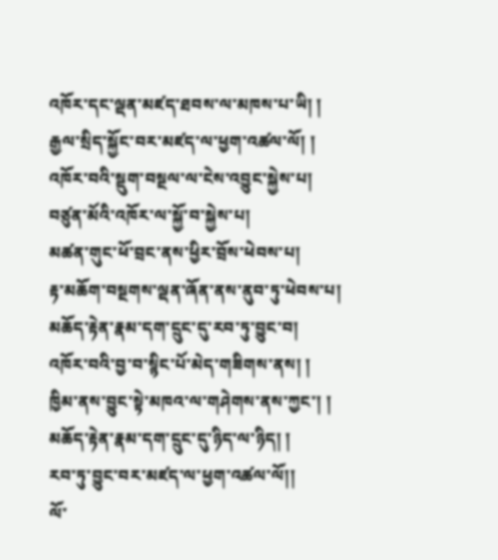འཁོར་དང་ལྡན་མཛད་ཐབས་ལ་མཁས་པ་ཡི། །
རྒྱལ་སྲིད་སྐྱོང་བར་མཛད་ལ་ཕྱག་འཚལ་ལོ། །
འཁོར་བའི་སྡུག་བསྔལ་ལ་ངེས་འབྱུང་སྐྱེས་པ།
བཙུན་མོའི་འཁོར་ལ་སྐྱོ་བ་སྐྱེས་པ།
མཚན་གུང་ཕོ་བྲང་ནས་ཕྱིར་བྲོས་ཕེབས་པ།
རྟ་མཆོག་བསྔགས་ལྡན་ཞོན་ནས་ནུབ་ཏུ་ཕེབས་པ།
མཆོད་རྟེན་རྣམ་དག་དྲུང་དུ་རབ་ཏུ་བྱུང་བ།
འཁོར་བའི་བྱ་བ་སྙིང་པོ་མེད་གཟིགས་ནས། །
ཁྱིམ་ནས་བྱུང་སྟེ་མཁའ་ལ་གཤེགས་ནས་ཀྱང་། །
མཆོད་རྟེན་རྣམ་དག་དྲུང་དུ་ཉིད་ལ་ཉིད། །
རབ་ཏུ་བྱུང་བར་མཛད་ལ་ཕྱག་འཚལ་ལོ།།
ལོ་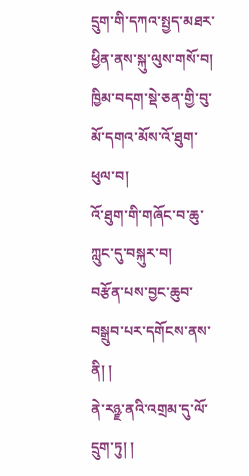དྲུག་གི་དཀའ་སྤྱད་མཐར་ཕྱིན་ནས་སྐུ་ལུས་གསོ་བ།
ཁྱིམ་བདག་སྡེ་ཅན་གྱི་བུ་མོ་དགའ་མོས་འོ་ཐུག་ཕུལ་བ།
འོ་ཐུག་གི་གཞོང་བ་ཆུ་ཀླུང་དུ་བསྐུར་བ།
བརྩོན་པས་བྱང་ཆུབ་བསྒྲུབ་པར་དགོངས་ནས་ནི། །
ནེ་རཉྫ་ནའི་འགྲམ་དུ་ལོ་དྲུག་ཏུ། །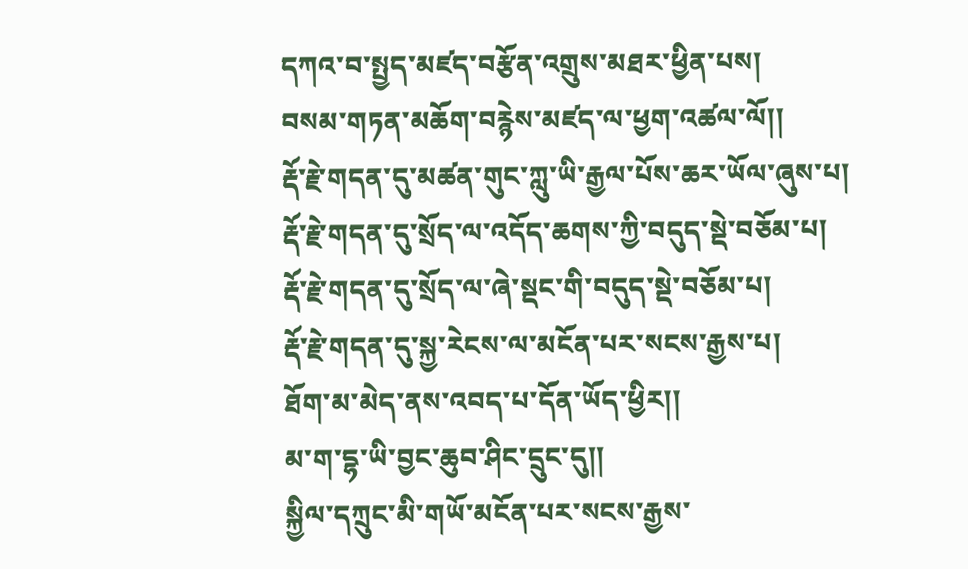དཀའ་བ་སྤྱད་མཛད་བརྩོན་འགྲུས་མཐར་ཕྱིན་པས།
བསམ་གཏན་མཆོག་བརྙེས་མཛད་ལ་ཕྱག་འཚལ་ལོ།།
རྡོ་རྗེ་གདན་དུ་མཚན་གུང་ཀླུ་ཡི་རྒྱལ་པོས་ཆར་ཡོལ་ཞུས་པ།
རྡོ་རྗེ་གདན་དུ་སྲོད་ལ་འདོད་ཆགས་ཀྱི་བདུད་སྡེ་བཅོམ་པ།
རྡོ་རྗེ་གདན་དུ་སྲོད་ལ་ཞེ་སྡང་གི་བདུད་སྡེ་བཅོམ་པ།
རྡོ་རྗེ་གདན་དུ་སྐྱ་རེངས་ལ་མངོན་པར་སངས་རྒྱས་པ།
ཐོག་མ་མེད་ནས་འབད་པ་དོན་ཡོད་ཕྱིར།།
མ་ག་དྷ་ཡི་བྱང་ཆུབ་ཤིང་དྲུང་དུ།།
སྐྱིལ་དཀྲུང་མི་གཡོ་མངོན་པར་སངས་རྒྱས་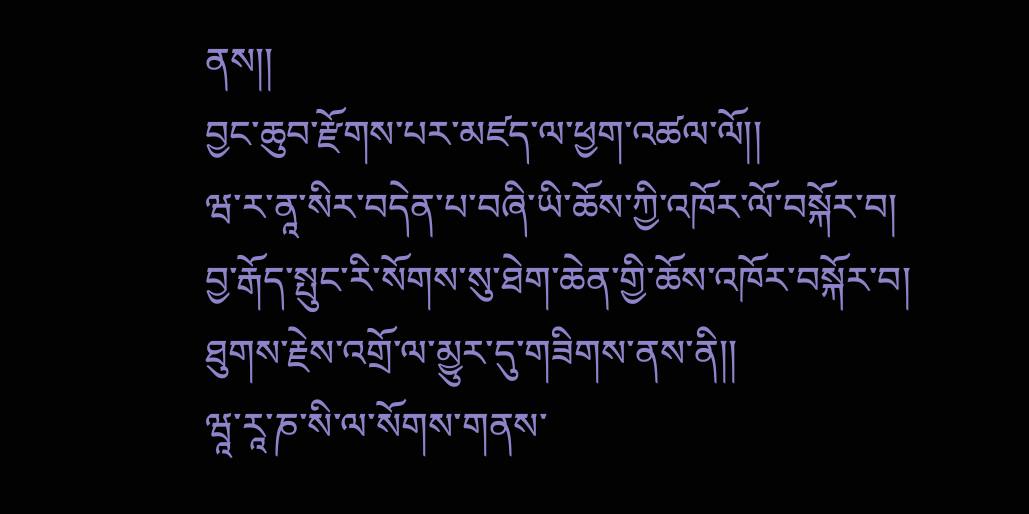ནས།།
བྱང་ཆུབ་རྫོགས་པར་མཛད་ལ་ཕྱག་འཚལ་ལོ།།
ཝ་ར་ནཱ་སིར་བདེན་པ་བཞི་ཡི་ཆོས་ཀྱི་འཁོར་ལོ་བསྐོར་བ།
བྱ་རྒོད་སྤུང་རི་སོགས་སུ་ཐེག་ཆེན་གྱི་ཆོས་འཁོར་བསྐོར་བ།
ཐུགས་རྗེས་འགྲོ་ལ་མྱུར་དུ་གཟིགས་ནས་ནི།།
ཝཱ་རཱ་ཎ་སི་ལ་སོགས་གནས་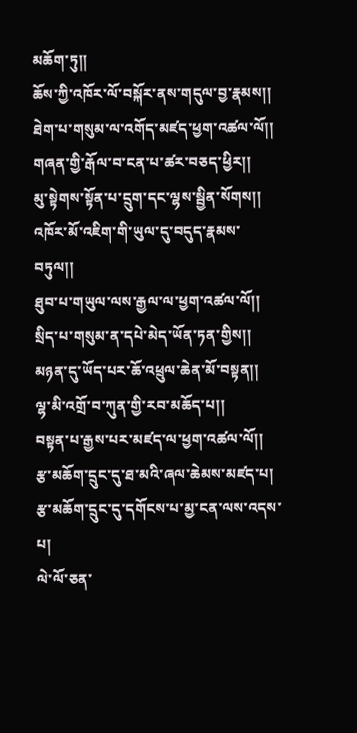མཆོག་ཏུ།།
ཆོས་ཀྱི་འཁོར་ལོ་བསྐོར་ནས་གདུལ་བྱ་རྣམས།།
ཐེག་པ་གསུམ་ལ་འགོད་མཛད་ཕྱག་འཚལ་ལོ།།
གཞན་གྱི་རྒོལ་བ་ངན་པ་ཚར་བཅད་ཕྱིར།།
མུ་སྟེགས་སྟོན་པ་དྲུག་དང་ལྷས་སྦྱིན་སོགས།།
འཁོར་མོ་འཇིག་གི་ཡུལ་དུ་བདུད་རྣམས་བཏུལ།།
ཐུབ་པ་གཡུལ་ལས་རྒྱལ་ལ་ཕྱག་འཚལ་ལོ།།
སྲིད་པ་གསུམ་ན་དཔེ་མེད་ཡོན་ཏན་གྱིས།།
མཉན་དུ་ཡོད་པར་ཆོ་འཕྲུལ་ཆེན་མོ་བསྟན།།
ལྷ་མི་འགྲོ་བ་ཀུན་གྱི་རབ་མཆོད་པ།།
བསྟན་པ་རྒྱས་པར་མཛད་ལ་ཕྱག་འཚལ་ལོ།།
རྩ་མཆོག་དྲུང་དུ་ཐ་མའི་ཞལ་ཆེམས་མཛད་པ།
རྩ་མཆོག་དྲུང་དུ་དགོངས་པ་མྱ་ངན་ལས་འདས་པ།
ལེ་ལོ་ཅན་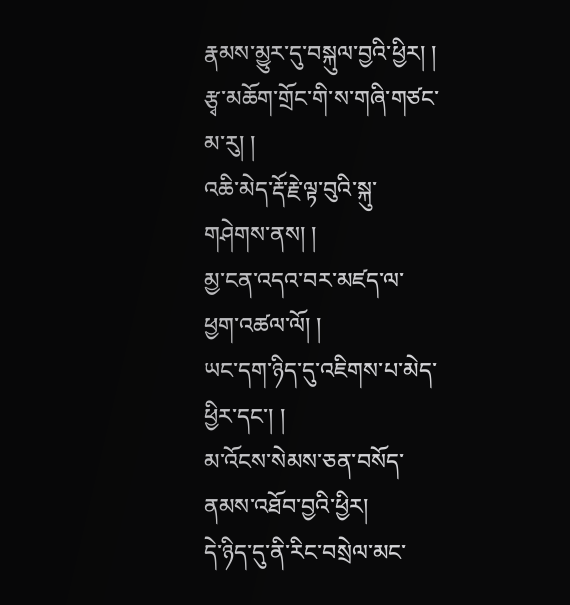རྣམས་མྱུར་དུ་བསྐུལ་བྱའི་ཕྱིར། །
རྩྭ་མཆོག་གྲོང་གི་ས་གཞི་གཙང་མ་རུ། །
འཆི་མེད་རྡོ་རྗེ་ལྟ་བུའི་སྐུ་གཤེགས་ནས། །
མྱ་ངན་འདའ་བར་མཛད་ལ་ཕྱག་འཚལ་ལོ། །
ཡང་དག་ཉིད་དུ་འཇིགས་པ་མེད་ཕྱིར་དང་། །
མ་འོངས་སེམས་ཅན་བསོད་ནམས་འཐོབ་བྱའི་ཕྱིར།
དེ་ཉིད་དུ་ནི་རིང་བསྲེལ་མང་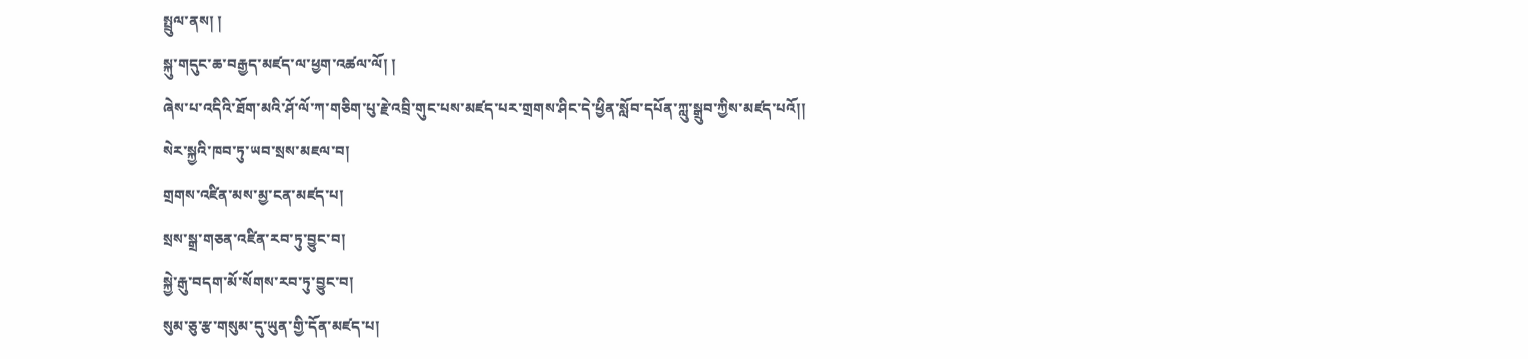སྤྲུལ་ནས། །
སྐུ་གདུང་ཆ་བརྒྱད་མཛད་ལ་ཕྱག་འཚལ་ལོ། །
ཞེས་པ་འདིའི་ཐོག་མའི་ཤོ་ལོ་ཀ་གཅིག་པུ་རྗེ་འབྲི་གུང་པས་མཛད་པར་གྲགས་ཤིང་དེ་ཕྱིན་སློབ་དཔོན་ཀླུ་སྒྲུབ་ཀྱིས་མཛད་པའོ།།
སེར་སྐྱའི་ཁབ་ཏུ་ཡབ་སྲས་མཇལ་བ།
གྲགས་འཛིན་མས་མྱ་ངན་མཛད་པ།
སྲས་སྒྲ་གཅན་འཛིན་རབ་ཏུ་བྱུང་བ།
སྐྱེ་རྒུ་བདག་མོ་སོགས་རབ་ཏུ་བྱུང་བ།
སུམ་ཅུ་རྩ་གསུམ་དུ་ཡུན་གྱི་དོན་མཛད་པ།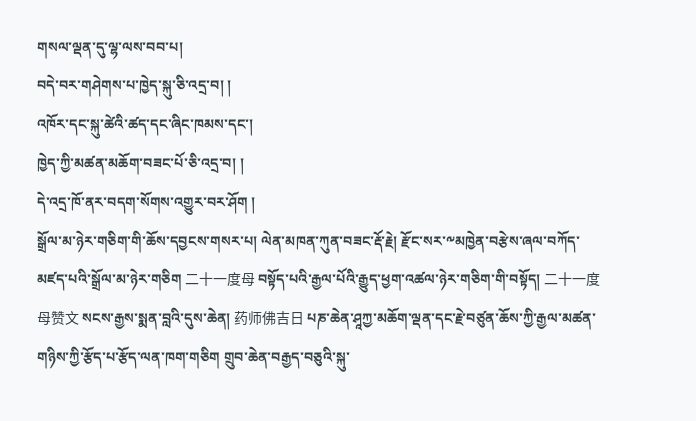གསལ་ལྡན་དུ་ལྷ་ལས་བབ་པ།
བདེ་བར་གཤེགས་པ་ཁྱེད་སྐུ་ཅི་འདྲ་བ། །
འཁོར་དང་སྐུ་ཚེའི་ཚད་དང་ཞིང་ཁམས་དང་།
ཁྱེད་ཀྱི་མཚན་མཆོག་བཟང་པོ་ཅི་འདྲ་བ། །
དེ་འདྲ་ཁོ་ནར་བདག་སོགས་འགྱུར་བར་ཤོག །
སྒྲོལ་མ་ཉེར་གཅིག་གི་ཆོས་དབྱངས་གསར་པ། ལེན་མཁན་ཀུན་བཟང་རྡོ་རྗེ། རྫོང་སར་༸མཁྱེན་བརྩེས་ཞལ་བཀོད་མཛད་པའི་སྒྲོལ་མ་ཉེར་གཅིག 二十一度母 བསྟོད་པའི་རྒྱལ་པོའི་རྒྱུད་ཕྱག་འཚལ་ཉེར་གཅིག་གི་བསྟོད། 二十一度母赞文 སངས་རྒྱས་སྨན་བླའི་དུས་ཆེན། 药师佛吉日 པཎ་ཆེན་ཤཱཀྱ་མཆོག་ལྡན་དང་རྗེ་བཙུན་ཆོས་ཀྱི་རྒྱལ་མཚན་གཉིས་ཀྱི་རྩོད་པ་རྩོད་ལན་ཁག་གཅིག གྲུབ་ཆེན་བརྒྱད་བཅུའི་སྐུ་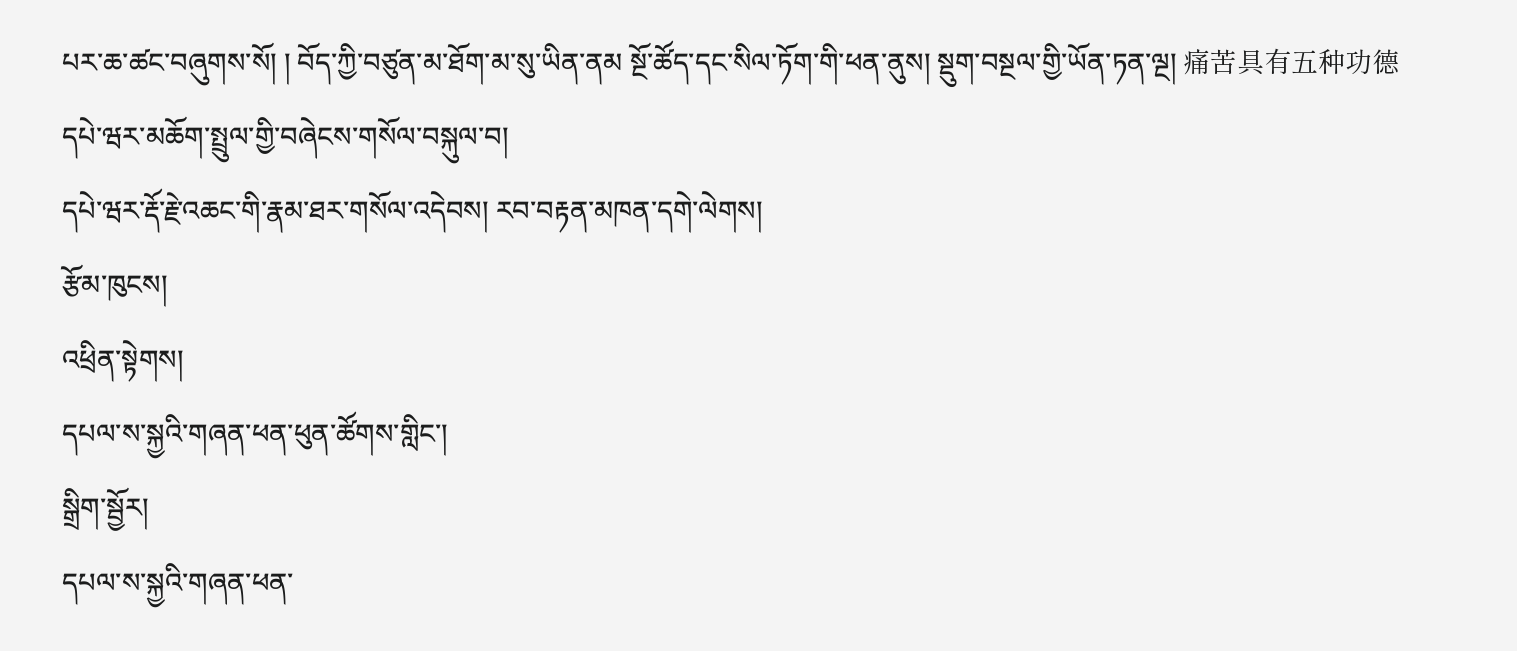པར་ཆ་ཚང་བཞུགས་སོ། ། བོད་ཀྱི་བཙུན་མ་ཐོག་མ་སུ་ཡིན་ནམ སྔོ་ཚོད་དང་སིལ་ཏོག་གི་ཕན་ནུས། སྡུག་བསྔལ་གྱི་ཡོན་ཏན་ལྔ། 痛苦具有五种功德
དཔེ་ཝར་མཆོག་སྤྲུལ་གྱི་བཞེངས་གསོལ་བསྐུལ་བ།
དཔེ་ཝར་རྡོ་རྗེ་འཆང་གི་རྣམ་ཐར་གསོལ་འདེབས། རབ་བརྟན་མཁན་དགེ་ལེགས།
རྩོམ་ཁུངས།
འཕྲིན་སྟེགས།
དཔལ་ས་སྐྱའི་གཞན་ཕན་ཕུན་ཚོགས་གླིང་།
སྒྲིག་སྦྱོར།
དཔལ་ས་སྐྱའི་གཞན་ཕན་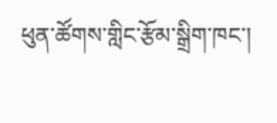ཕུན་ཚོགས་གླིང་རྩོམ་སྒྲིག་ཁང་།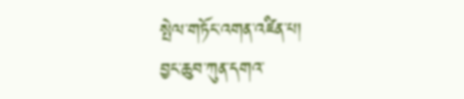སྤེལ་གཏོང་འགན་འཛིན་པ།
བྱང་ཆུབ་ཀུན་དགའ་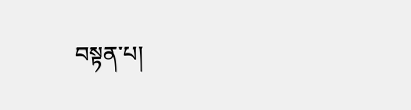བསྟན་པ།